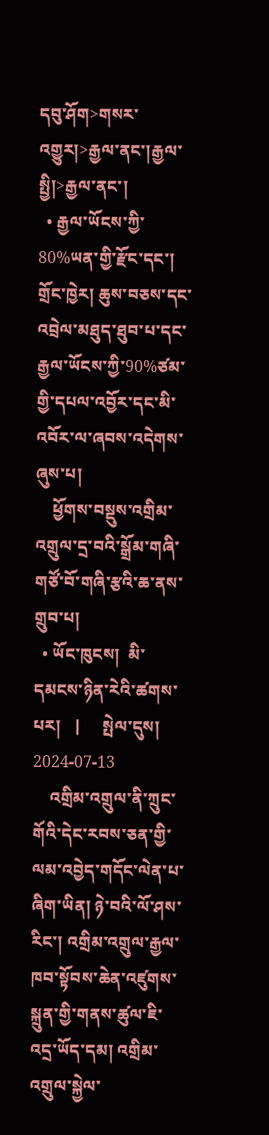དབུ་ཤོག>གསར་འགྱུར།>རྒྱལ་ནང་།རྒྱལ་སྤྱི།>རྒྱལ་ནང་།
  • རྒྱལ་ཡོངས་ཀྱི་80%ཡན་གྱི་རྫོང་དང་། གྲོང་ཁྱེར། ཆུས་བཅས་དང་འབྲེལ་མཐུད་ཐུབ་པ་དང་རྒྱལ་ཡོངས་ཀྱི་90%ཙམ་གྱི་དཔལ་འབྱོར་དང་མི་འབོར་ལ་ཞབས་འདེགས་ཞུས་པ།
    ཕྱོགས་བསྡུས་འགྲིམ་འགྲུལ་དྲ་བའི་སྒྲོམ་གཞི་གཙོ་བོ་གཞི་རྩའི་ཆ་ནས་གྲུབ་པ།
  • ཡོང་ཁུངས།  མི་དམངས་ཉིན་རེའི་ཚགས་པར།   |     སྤེལ་དུས།  2024-07-13
    འགྲིམ་འགྲུལ་ནི་ཀྲུང་གོའི་དེང་རབས་ཅན་གྱི་ལམ་འབྱེད་གདོང་ལེན་པ་ཞིག་ཡིན། ཉེ་བའི་ལོ་ཤས་རིང་། འགྲིམ་འགྲུལ་རྒྱལ་ཁབ་སྟོབས་ཆེན་འཛུགས་སྐྲུན་གྱི་གནས་ཚུལ་ཇི་འདྲ་ཡོད་དམ། འགྲིམ་འགྲུལ་སྐྱེལ་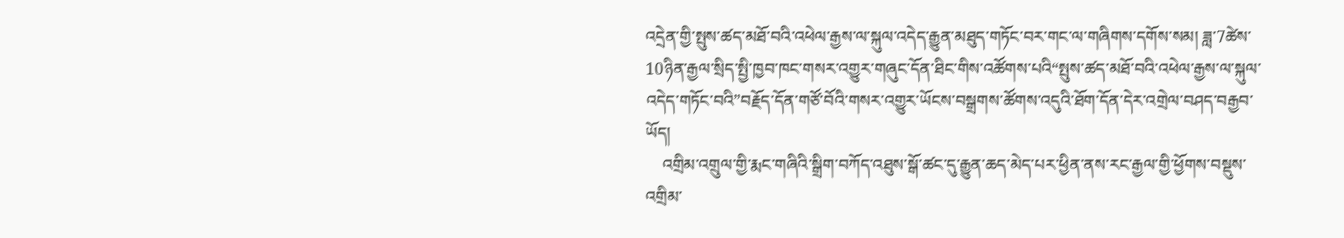འདྲེན་གྱི་སྤུས་ཚད་མཐོ་བའི་འཕེལ་རྒྱས་ལ་སྐུལ་འདེད་རྒྱུན་མཐུད་གཏོང་བར་གང་ལ་གཞིགས་དགོས་སམ། ཟླ་7ཚེས་10ཉིན་རྒྱལ་སྲིད་སྤྱི་ཁྱབ་ཁང་གསར་འགྱུར་གཞུང་དོན་ཐིང་གིས་འཚོགས་པའི“སྤུས་ཚད་མཐོ་བའི་འཕེལ་རྒྱས་ལ་སྐུལ་འདེད་གཏོང་བའི”བརྗོད་དོན་གཙོ་བོའི་གསར་འགྱུར་ཡོངས་བསྒྲགས་ཚོགས་འདུའི་ཐོག་དོན་དེར་འགྲེལ་བཤད་བརྒྱབ་ཡོད།
    འགྲིམ་འགྲུལ་གྱི་རྨང་གཞིའི་སྒྲིག་བཀོད་འཐུས་སྒོ་ཚང་དུ་རྒྱུན་ཆད་མེད་པར་ཕྱིན་ནས་རང་རྒྱལ་གྱི་ཕྱོགས་བསྡུས་འགྲིམ་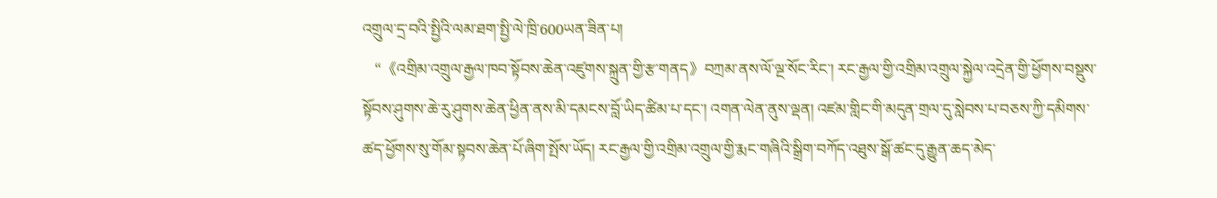འགྲུལ་དྲ་བའི་སྤྱིའི་ལམ་ཐག་སྤྱི་ལེ་ཁྲི་600ཡན་ཟིན་པ།
    “《འགྲིམ་འགྲུལ་རྒྱལ་ཁབ་སྟོབས་ཆེན་འཛུགས་སྐྲུན་གྱི་རྩ་གནད》བཀྲམ་ནས་ལོ་ལྔ་སོང་རིང་། རང་རྒྱལ་གྱི་འགྲིམ་འགྲུལ་སྐྱེལ་འདྲེན་གྱི་ཕྱོགས་བསྡུས་སྟོབས་ཤུགས་ཆེ་རུ་ཤུགས་ཆེན་ཕྱིན་ནས་མི་དམངས་བློ་ཡིད་ཚིམ་པ་དང་། འགན་ལེན་ནུས་ལྡན། འཛམ་གླིང་གི་མདུན་གྲལ་དུ་སླེབས་པ་བཅས་ཀྱི་དམིགས་ཚད་ཕྱོགས་སུ་གོམ་སྟབས་ཆེན་པོ་ཞིག་སྤོས་ཡོད། རང་རྒྱལ་གྱི་འགྲིམ་འགྲུལ་གྱི་རྨང་གཞིའི་སྒྲིག་བཀོད་འཐུས་སྒོ་ཚང་དུ་རྒྱུན་ཆད་མེད་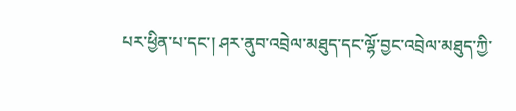པར་ཕྱིན་པ་དང་། ཤར་ནུབ་འབྲེལ་མཐུད་དང་ལྷོ་བྱང་འབྲེལ་མཐུད་ཀྱི་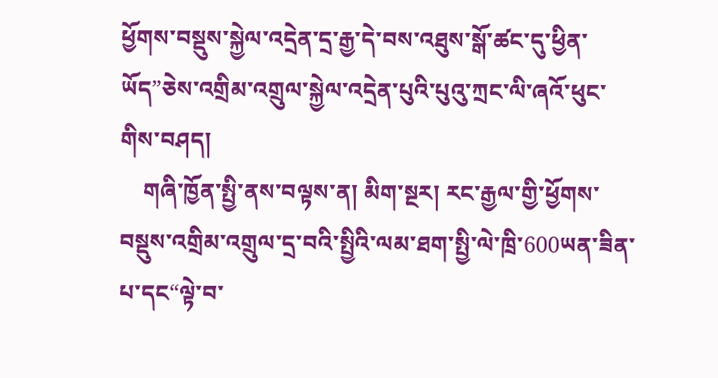ཕྱོགས་བསྡུས་སྐྱེལ་འདྲེན་དྲ་རྒྱ་དེ་བས་འཐུས་སྒོ་ཚང་དུ་ཕྱིན་ཡོད”ཅེས་འགྲིམ་འགྲུལ་སྐྱེལ་འདྲེན་པུའི་པུའུ་ཀྲང་ལི་ཞའོ་ཕུང་གིས་བཤད།
    གཞི་ཁྱོན་སྤྱི་ནས་བལྟས་ན། མིག་སྔར། རང་རྒྱལ་གྱི་ཕྱོགས་བསྡུས་འགྲིམ་འགྲུལ་དྲ་བའི་སྤྱིའི་ལམ་ཐག་སྤྱི་ལེ་ཁྲི་600ཡན་ཟིན་པ་དང“ལྟེ་བ་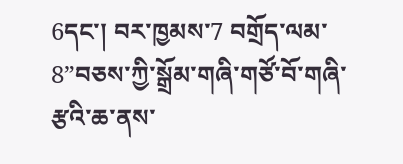6དང་། བར་ཁྱམས་7 བགྲོད་ལམ་8”བཅས་ཀྱི་སྒྲོམ་གཞི་གཙོ་བོ་གཞི་རྩའི་ཆ་ནས་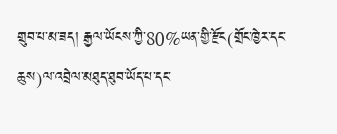གྲུབ་པ་མ་ཟད། རྒྱལ་ཡོངས་ཀྱི་80%ཡན་གྱི་རྫོང(གྲོང་ཁྱེར་དང་ཆུས)ལ་འབྲེལ་མཐུད་ཐུབ་ཡོད་པ་དང་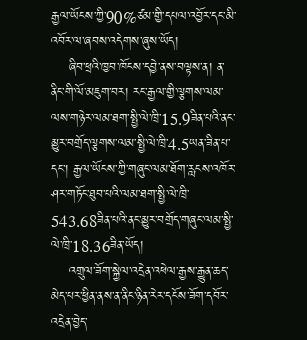རྒྱལ་ཡོངས་ཀྱི་90%ཙམ་གྱི་དཔལ་འབྱོར་དང་མི་འབོར་ལ་ཞབས་འདེགས་ཞུས་ཡོད།
    ཞིབ་ཕྲའི་ཁྱབ་ཁོངས་དབྱེ་ནས་བལྟས་ན། ན་ནིང་གི་ལོ་མཇུག་བར། རང་རྒྱལ་གྱི་ལྕགས་ལམ་ལས་གཉེར་ལམ་ཐག་སྤྱི་ལེ་ཁྲི་15.9ཟིན་པའི་ནང་མྱུར་བགྲོད་ལྕགས་ལམ་སྤྱི་ལེ་ཁྲི་4.5ཡན་ཟིན་པ་དང་། རྒྱལ་ཡོངས་ཀྱི་གཞུང་ལམ་ཐོག་རླངས་འཁོར་ཤར་གཏོང་ཐུབ་པའི་ལམ་ཐག་སྤྱི་ལེ་ཁྲི་543.68ཟིན་པའི་ནང་མྱུར་བགྲོད་གཞུང་ལམ་སྤྱི་ལེ་ཁྲི་18.36ཟིན་ཡོད།
    འགྲུལ་ཟོག་སྐྱེལ་འདྲེན་འཕེལ་རྒྱས་རྒྱུན་ཆད་མེད་པར་ཕྱིན་ནས་ན་ནིང་ཉིན་རེར་དངོས་ཟོག་དབོར་འདྲེན་བྱེད་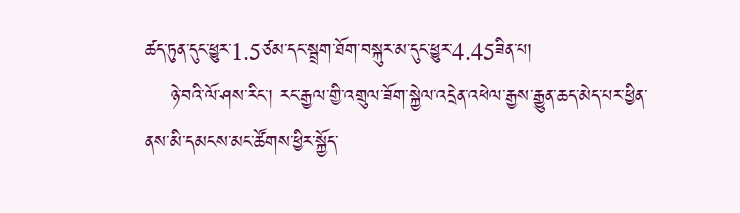ཚད་ཏུན་དུང་ཕྱུར་1.5ཙམ་དང་སྦྲག་ཐོག་བསྐུར་མ་དུང་ཕྱུར་4.45ཟིན་པ།
    ཉེ་བའི་ལོ་ཤས་རིང་། རང་རྒྱལ་གྱི་འགྲུལ་ཟོག་སྐྱེལ་འདྲེན་འཕེལ་རྒྱས་རྒྱུན་ཆད་མེད་པར་ཕྱིན་ནས་མི་དམངས་མང་ཚོགས་ཕྱིར་སྐྱོད་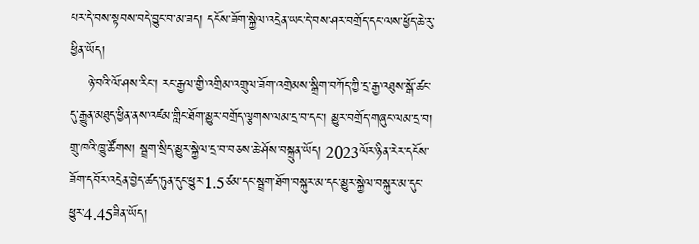པར་དེ་བས་སྟབས་བདེ་བྱུང་བ་མ་ཟད། དངོས་ཟོག་སྐྱེལ་འདྲེན་ཡང་དེ་བས་ཤར་བགྲོད་དང་ལས་ཕྱོད་ཆེ་རུ་ཕྱིན་ཡོད།
    ཉེ་བའི་ལོ་ཤས་རིང་། རང་རྒྱལ་གྱི་འགྲིམ་འགྲུལ་ཟོག་འགྲེམས་སྒྲིག་བཀོད་ཀྱི་དྲ་རྒྱ་འཐུས་སྒོ་ཚང་དུ་རྒྱུན་མཐུད་ཕྱིན་ནས་འཛམ་གླིང་ཐོག་མྱུར་བགྲོད་ལྕགས་ལམ་དྲ་བ་དང་། མྱུར་བགྲོད་གཞུང་ལམ་དྲ་བ། གྲུ་ཁའི་ཁྱུ་ཚོགས། སྦྲག་སྲིད་མྱུར་སྐྱེལ་དྲ་བ་བཅས་ཆེ་ཤོས་བསྐྲུན་ཡོད། 2023ལོར་ཉིན་རེར་དངོས་ཟོག་དབོར་འདྲེན་བྱེད་ཚད་ཏུན་དུང་ཕྱུར་1.5ཙམ་དང་སྦྲག་ཐོག་བསྐུར་མ་དང་མྱུར་སྐྱེལ་བསྐུར་མ་དུང་ཕྱུར་4.45ཟིན་ཡོད།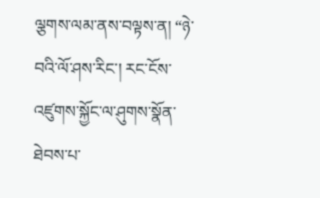ལྕགས་ལམ་ནས་བལྟས་ན། “ཉེ་བའི་ལོ་ཤས་རིང་། རང་ངོས་འཛུགས་སྐྱོང་ལ་ཤུགས་སྣོན་ཐེབས་པ་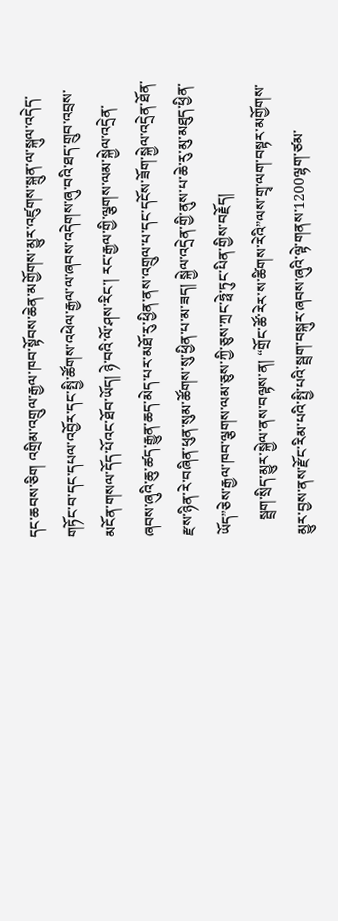དང་ཆབས་ཅིག འགྲིམ་འགྲུལ་རྒྱལ་ཁབ་སྟོབས་ཆེན་མགྱོགས་མྱུར་འཛུགས་སྐྲུན་ལ་སྐུལ་འདེད་གཏོང་བ་དང་དཔལ་འབྱོར་དང་སྤྱི་ཚོགས་འཕེལ་རྒྱལ་ལ་ཞབས་འདེགས་ཞུ་བའི་ཐད་གྲུབ་འབྲས་མངོན་གསལ་དོད་པོའང་ཐོབ་ཡོད། ཉེ་བའི་ལོ་ཤས་རིང་། རང་རྒྱལ་གྱི་ལྕགས་ལམ་སྐྱེལ་འདྲེན་ཞབས་ཞུའི་ཆུ་ཚད་རྒྱུན་ཆད་མེད་པར་མཐོ་རུ་ཕྱིན་ནས་འགྲུལ་པ་དང་དངོས་ཟོག་སྐྱེལ་འདྲེན་ཐོན་རྫས་ཉིན་རེ་བཞིན་ཕུན་སུམ་ཚོགས་སུ་ཕྱིན་པ་མ་ཟད། སྐྱེལ་འདྲེན་གྱི་ནུས་པ་ཆེ་རུ་མུ་མཐུད་ཕྱིན་ཡོད”ཅེས་རྒྱལ་ཁབ་ལྕགས་ལམ་ཅུས་ཀྱི་ཅུས་ཀྲང་ཧྥེ་ཏུང་པིན་གྱིས་བརྗོད།
    སྦྲག་སྲིད་མྱུར་སྐྱེལ་ནས་བལྟས་ན། “གྲོང་ཚོ་རེར་ས་ཚིགས་རེའི”ལས་གྲྭ་ལག་བསྟར་མགྱོགས་མྱུར་བྱས་ནས་རྫོང་རིམ་པའི་སྤྱི་པའི་སྦྲག་བསྐུར་ཞབས་ཞུའི་ལྟེ་གནས་1200ལྷག་ཙམ་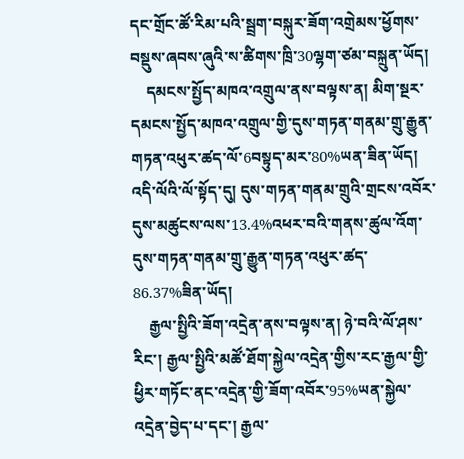དང་གྲོང་ཚོ་རིམ་པའི་སྦྲག་བསྐུར་ཟོག་འགྲེམས་ཕྱོགས་བསྡུས་ཞབས་ཞུའི་ས་ཚིགས་ཁྲི་30ལྷག་ཙམ་བསྐྲུན་ཡོད།
    དམངས་སྤྱོད་མཁའ་འགྲུལ་ནས་བལྟས་ན། མིག་སྔར་དམངས་སྤྱོད་མཁའ་འགྲུལ་གྱི་དུས་གཏན་གནམ་གྲུ་རྒྱུན་གཏན་འཕུར་ཚད་ལོ་6བསྟུད་མར་80%ཡན་ཟིན་ཡོད། འདི་ལོའི་ལོ་སྟོད་དུ། དུས་གཏན་གནམ་གྲུའི་གྲངས་འབོར་དུས་མཚུངས་ལས་13.4%འཕར་བའི་གནས་ཚུལ་འོག་དུས་གཏན་གནམ་གྲུ་རྒྱུན་གཏན་འཕུར་ཚད་86.37%ཟིན་ཡོད།
    རྒྱལ་སྤྱིའི་ཟོག་འདྲེན་ནས་བལྟས་ན། ཉེ་བའི་ལོ་ཤས་རིང་། རྒྱལ་སྤྱིའི་མཚོ་ཐོག་སྐྱེལ་འདྲེན་གྱིས་རང་རྒྱལ་གྱི་ཕྱིར་གཏོང་ནང་འདྲེན་གྱི་ཟོག་འབོར་95%ཡན་སྐྱེལ་འདྲེན་བྱེད་པ་དང་། རྒྱལ་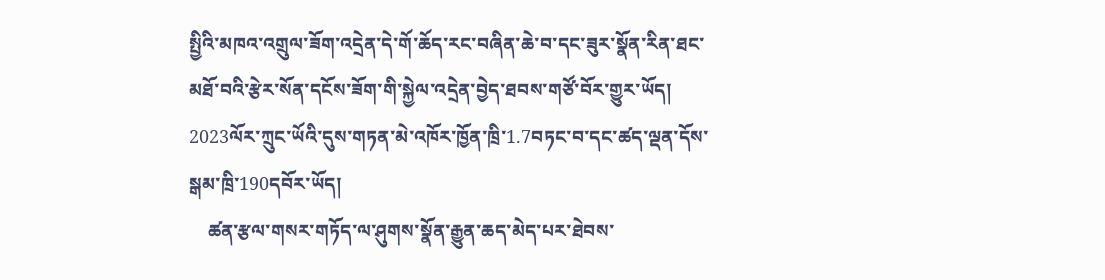སྤྱིའི་མཁའ་འགྲུལ་ཟོག་འདྲེན་དེ་གོ་ཆོད་རང་བཞིན་ཆེ་བ་དང་ཟུར་སྣོན་རིན་ཐང་མཐོ་བའི་རྩེར་སོན་དངོས་ཟོག་གི་སྐྱེལ་འདྲེན་བྱེད་ཐབས་གཙོ་བོར་གྱུར་ཡོད། 2023ལོར་ཀྲུང་ཡོའི་དུས་གཏན་མེ་འཁོར་ཁྱོན་ཁྲི་1.7བཏང་བ་དང་ཚད་ལྡན་དོས་སྒམ་ཁྲི་190དབོར་ཡོད།
    ཚན་རྩལ་གསར་གཏོད་ལ་ཤུགས་སྣོན་རྒྱུན་ཆད་མེད་པར་ཐེབས་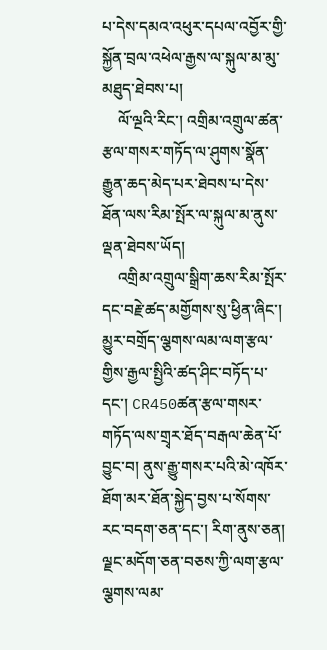པ་དེས་དམའ་འཕུར་དཔལ་འབྱོར་གྱི་སྐྱོན་བྲལ་འཕེལ་རྒྱས་ལ་སྐུལ་མ་མུ་མཐུད་ཐེབས་པ།
    ལོ་ལྔའི་རིང་། འགྲིམ་འགྲུལ་ཚན་རྩལ་གསར་གཏོད་ལ་ཤུགས་སྣོན་རྒྱུན་ཆད་མེད་པར་ཐེབས་པ་དེས་ཐོན་ལས་རིམ་སྤོར་ལ་སྐུལ་མ་ནུས་ལྡན་ཐེབས་ཡོད།
    འགྲིམ་འགྲུལ་སྒྲིག་ཆས་རིམ་སྤོར་དང་བརྗེ་ཚད་མགྱོགས་སུ་ཕྱིན་ཞིང་། མྱུར་བགྲོད་ལྕགས་ལམ་ལག་རྩལ་གྱིས་རྒྱལ་སྤྱིའི་ཚད་ཤིང་བཏོད་པ་དང་། CR450ཚན་རྩལ་གསར་གཏོད་ལས་གྲྭར་ཐོད་བརྒལ་ཆེན་པོ་བྱུང་བ། ནུས་རྒྱུ་གསར་པའི་མེ་འཁོར་ཐོག་མར་ཐོན་སྐྱེད་བྱས་པ་སོགས་རང་བདག་ཅན་དང་། རིག་ནུས་ཅན། ལྗང་མདོག་ཅན་བཅས་ཀྱི་ལག་རྩལ་ལྕགས་ལམ་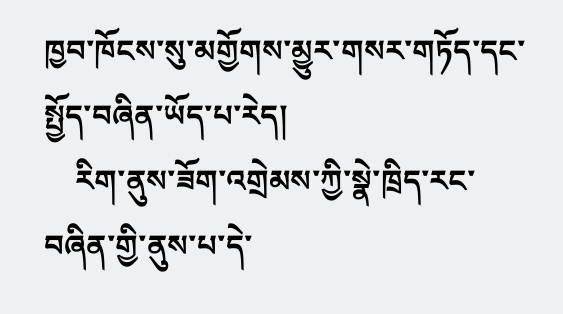ཁྱབ་ཁོངས་སུ་མགྱོགས་མྱུར་གསར་གཏོད་དང་སྤྱོད་བཞིན་ཡོད་པ་རེད།
    རིག་ནུས་ཟོག་འགྲེམས་ཀྱི་སྣེ་ཁྲིད་རང་བཞིན་གྱི་ནུས་པ་དེ་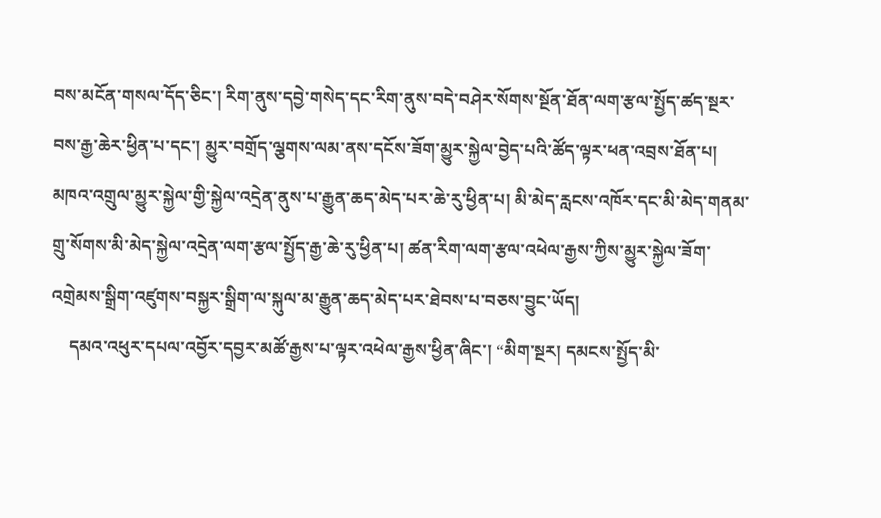བས་མངོན་གསལ་དོད་ཅིང་། རིག་ནུས་དབྱེ་གསེད་དང་རིག་ནུས་བདེ་བཤེར་སོགས་སྔོན་ཐོན་ལག་རྩལ་སྤྱོད་ཚད་སྔར་བས་རྒྱ་ཆེར་ཕྱིན་པ་དང་། མྱུར་བགྲོད་ལྕགས་ལམ་ནས་དངོས་ཟོག་མྱུར་སྐྱེལ་བྱེད་པའི་ཚོད་ལྟར་ཕན་འབྲས་ཐོན་པ། མཁའ་འགྲུལ་མྱུར་སྐྱེལ་གྱི་སྐྱེལ་འདྲེན་ནུས་པ་རྒྱུན་ཆད་མེད་པར་ཆེ་རུ་ཕྱིན་པ། མི་མེད་རླངས་འཁོར་དང་མི་མེད་གནམ་གྲུ་སོགས་མི་མེད་སྐྱེལ་འདྲེན་ལག་རྩལ་སྤྱོད་རྒྱ་ཆེ་རུ་ཕྱིན་པ། ཚན་རིག་ལག་རྩལ་འཕེལ་རྒྱས་ཀྱིས་མྱུར་སྐྱེལ་ཟོག་འགྲེམས་སྒྲིག་འཛུགས་བསྐྱར་སྒྲིག་ལ་སྐུལ་མ་རྒྱུན་ཆད་མེད་པར་ཐེབས་པ་བཅས་བྱུང་ཡོད།
    དམའ་འཕུར་དཔལ་འབྱོར་དབྱར་མཚོ་རྒྱས་པ་ལྟར་འཕེལ་རྒྱས་ཕྱིན་ཞིང་། “མིག་སྔར། དམངས་སྤྱོད་མི་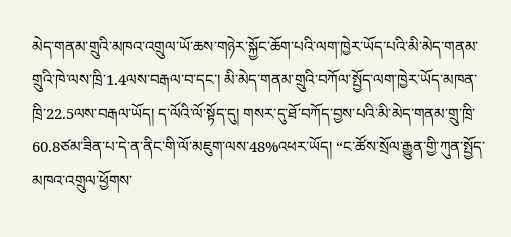མེད་གནམ་གྲུའི་མཁའ་འགྲུལ་ཡོ་ཆས་གཉེར་སྐྱོང་ཆོག་པའི་ལག་ཁྱེར་ཡོད་པའི་མི་མེད་གནམ་གྲུའི་ཁེ་ལས་ཁྲི་1.4ལས་བརྒལ་བ་དང་། མི་མེད་གནམ་གྲུའི་བཀོལ་སྤྱོད་ལག་ཁྱེར་ཡོད་མཁན་ཁྲི་22.5ལས་བརྒལ་ཡོད། ད་ལོའི་ལོ་སྟོད་དུ། གསར་དུ་ཐོ་བཀོད་བྱས་པའི་མི་མེད་གནམ་གྲུ་ཁྲི་60.8ཙམ་ཟིན་པ་དེ་ན་ནིང་གི་ལོ་མཇུག་ལས་48%འཕར་ཡོད། “ང་ཚོས་སྲོལ་རྒྱུན་གྱི་ཀུན་སྤྱོད་མཁའ་འགྲུལ་ཕྱོགས་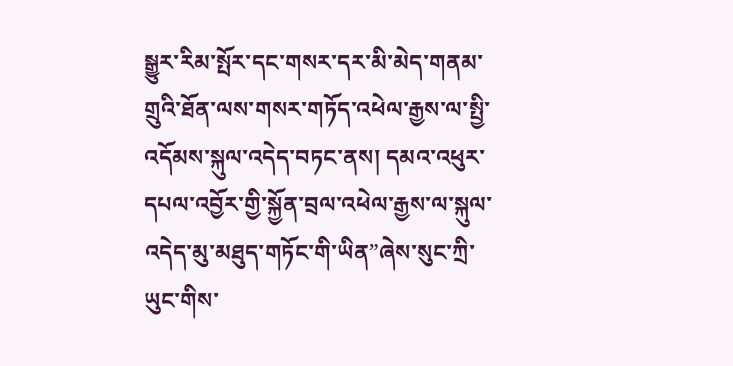སྒྱུར་རིམ་སྤོར་དང་གསར་དར་མི་མེད་གནམ་གྲུའི་ཐོན་ལས་གསར་གཏོད་འཕེལ་རྒྱས་ལ་སྤྱི་འདོམས་སྐུལ་འདེད་བཏང་ནས། དམའ་འཕུར་དཔལ་འབྱོར་གྱི་སྐྱོན་བྲལ་འཕེལ་རྒྱས་ལ་སྐུལ་འདེད་མུ་མཐུད་གཏོང་གི་ཡིན”ཞེས་སུང་ཀྲི་ཡུང་གིས་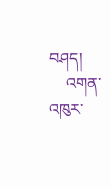བཤད།
    འགན་འཁུར་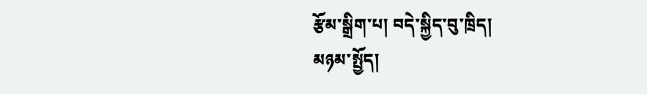རྩོམ་སྒྲིག་པ། བདེ་སྐྱིད་བུ་ཁྲིད།
མཉམ་སྤྱོད།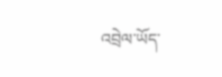འབྲེལ་ཡོད་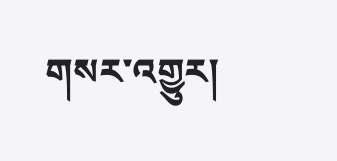གསར་འགྱུར།